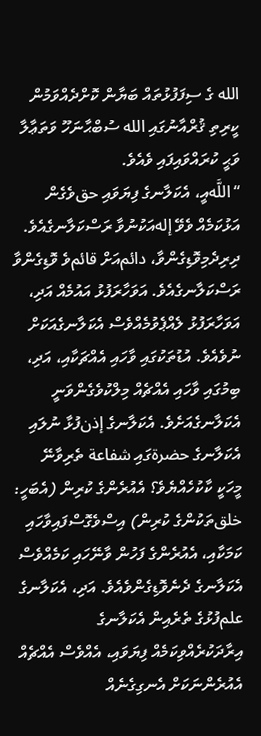الله ގެ ސިފަފުޅުތައް ބަޔާން ކޮށްދެއްވަމުން ކީރިތި ޤުރްއާނުގައި الله ސުބްޙާނަހޫ ވަތަޢާލާ ވަޙީ ކުރައްވައިފައި ވެއެވެ.
“اللَّهއީ، އެކަލާނގެ ފިޔަވައި حقވެގެން އަޅުކަމެއް ވެވޭ إلهއަކުނުވާ ރަސްކަލާނގެއެވެ. ދިރިދެމިވޮޑިގެންވާ، دائمއަށް قائمވެ ވޮޑިގެންވާ ރަސްކަލާނގެއެވެ. އަވަހާރަފުޅު އައުމެއް އަދި، އަވަހާރަފުޅު ލެއްޕެވުމެއްވެސް އެކަލާނގެއަކަށް ނުވެއެވެ. އުޑުތަކުގައި ވާހައި އެއްޗަކާއި، އަދި، ބިމުގައި ވާހައި އެއްޗެއް މިލްކުވެގެންވަނީ އެކަލާނގެއަށެވެ. އެކަލާނގެ إذنފުޅާ ނުލައި އެކަލާނގެ حضرةގައި شفاعة ތެރިވާނޭ މީހަކީ ކާކުހެއްޔެވެ؟ އެއުރެންގެ ކުރިން (އެބަހީ: خلقތަކުންގެ ކުރިން) އިސްވެގޮސްފައިވާހައި ކަމަކާއި، އެއުރެންގެ ފަހުން ވާނޭހައި ކަމެއްވެސް އެކަލާނގެ ދެނެވޮޑިގެންވެއެވެ. އަދި، އެކަލާނގެ علمފުޅުގެ ތެރެއިން އެކަލާނގެ އިރާދަކުރެއްވިކަމެއް ފިޔަވައި، އެއްވެސް އެއްޗެއް އެއުރެންނަކަށް އެނގިގެނެއް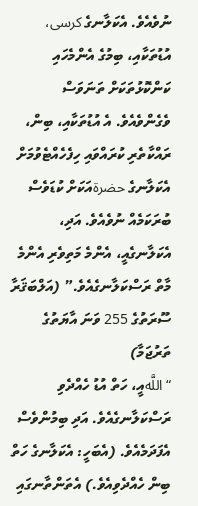ނުވެއެވެ. އެކަލާނގެ كرسى، އުޑުތަކާއި، ބިމުގެ އެންމެހައި ކަންކޮޅުތަކަށް ތަނަވަސް ވެގެންވެއެވެ. އެ އުޑުތަކާއި، ބިން، ރައްކާތެރި ކުރައްވައި ހިފެހެއްޓެވުމަށް އެކަލާނގެ حضرةއަކަށް ކުޑަވެސް ބުރަކަމެއް ނުވެއެވެ. އަދި، އެކަލާނގެއީ، އެންމެ މަތިވެރި އެންމެ މާތް ރަސްކަލާނގެއެވެ.” (އަލްބަޤަރާ ސޫރަތުގެ 255 ވަނަ އާޔަތުގެ ތަރުޖަމާ)
“اللَّهއީ، ހަތް އުޑު ހެއްދެވި ރަސްކަލާނގެއެވެ. އަދި ބިމުންވެސް އެފަދަމެއެވެ. (އެބަހީ: އެކަލާނގެ ހަތް ބިން ހެއްދެވިއެވެ.) އެތަންތާނގައި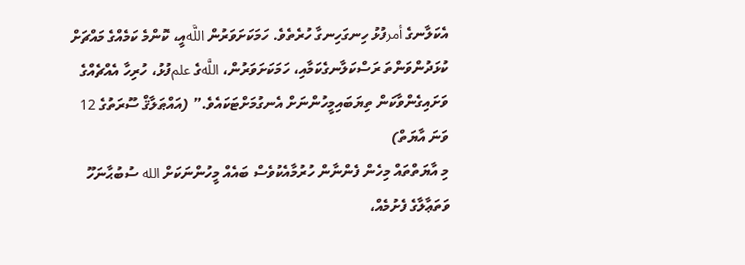އެކަލާނގެ أمرފުޅު ހިނގަހިނގާ ހުރެތެވެ. ހަމަކަށަވަރުން اللَّهއީ، ކޮންމެ ކަމެއްގެ މައްޗަށް ކުޅަދުންވަންތަ ރަސްކަލާނގެކަމާއި، ހަމަކަށަވަރުން، اللَّهގެ علمފުޅު، ހުރިހާ އެއްޗެއްގެ ވަށައިގެންވާކަން ތިޔަބައިމީހުންނަށް އެނގުމަށްޓަކައެވެ.” (އައްޠަލާޤް ސޫރަތުގެ 12 ވަނަ އާޔަތް)
މި އާޔަތްތައް މިހެން ފެންނާން ހުރުމާއެކުވެސް ބައެއް މީހުންނަކަށް الله ސުބުޙާނަހޫ ވަތަޢާލާގެ ފެށުމެއް،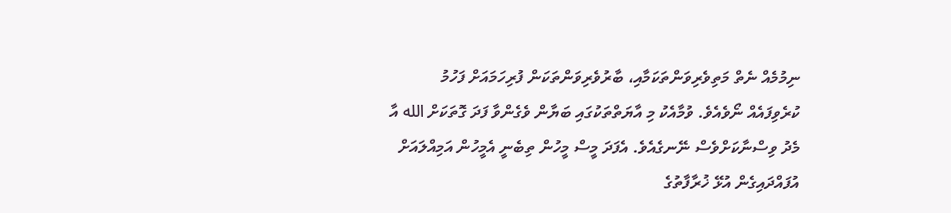ނިމުމެއް ނެތް މަތިވެރިވަންތަކަމާއި، ބާރުވެރިވަންތަކަން ފުރިހަމައަށް ފަހުމު ކުރެވިފައެއް ނޯވެއެވެ. ވުމާއެކު މި އާޔަތްތަކުގައި ބަޔާން ވެގެންވާ ފަދަ ގޮތަކަށް الله އާ މެދު ވިސްނާކަށްވެސް ނޭނގެއެވެ. އެފަދަ މީސް މީހުން ތިބެނީ އެމީހުން އަމިއްލައަށް އުފައްދައިގެން އުޅޭ ޚުރާފާތުގެ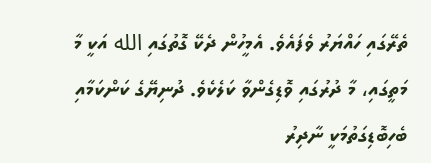ތެރޭގައި ހައްޔަރު ވެފައެވެ. އެމީހުން ދެކޭ ގޮތުގައި الله އަކީ މާ މަތީގައި، މާ ދުރުގައި ވޮޑިގެންވާ ކަލެކެވެ. ދުނިޔޭގެ ކަންކަމާއި ބެހިބޮޑިގަތުމަކީ ނާދިރު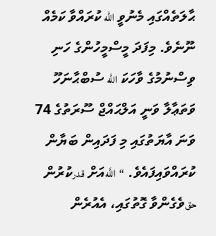ޙާލަތެއްގައި މެނުވީ الله ކުރައްވާ ކަމެއް ނޫނެވެ. މިފަދަ މީސްމީހުންގެ ހަނި ވިސްނުމުގެ ވާހަކަ الله ސުބްޙާނަހޫ ވަތަޢާލާ ވަނީ އަލްޙައްޖް ސޫރަތުގެ 74 ވަނަ އާޔަތުގައި މި ފަދައިން ބަޔާން ކުރައްވައިފައެވެ. “اللَّهއަށް قدرކުރުން حقވެގެންވާ ގޮތުގައި، އެއުރެން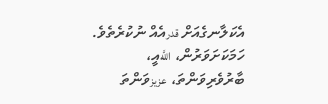އެކަލާނގެއަށް قدرއެއް ނުކުރެތެވެ. ހަމަކަށަވަރުން، اللَّهއީ، ބާރުވެރިވަންތަ، عزيزވަންތަ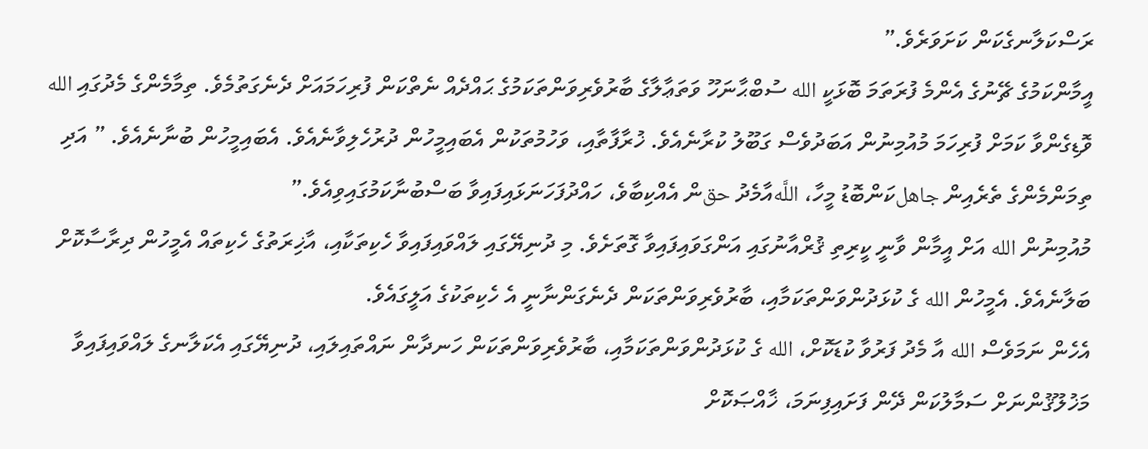ރަސްކަލާނގެކަން ކަށަވަރެވެ.”
އީމާންކަމުގެ ޗޭނުގެ އެންމެ ފުރަތަމަ ބޮޅަކީ الله ސުބްޙާނަހޫ ވަތަޢާލާގެ ބާރުވެރިވަންތަކަމުގެ ޙައްދެއް ނެތްކަން ފުރިހަމައަށް ދެނެގަތުމެވެ. ތިމާމެންގެ މެދުގައި الله ވޮޑިގެންވާ ކަމަށް ފުރިހަމަ މުއުމިނުން އަބަދުވެސް ގަބޫލު ކުރާނެއެވެ. ޚުރާފާތާއި، ވަހުމުތަކުން އެބައިމީހުން ދުރުހެލިވާނެއެވެ. އެބައިމީހުން ބުނާނެއެވެ. ” އަދި ތިމަންމެންގެ ތެރެއިން جاهلކަންބޮޑު މީހާ، اللَّهއާމެދު حقން އެއްކިބާވެ، ހައްދުފަހަނަޅައިފައިވާ ބަސްބުނާކަމުގައިވިއެވެ.”
މުއުމިނުން الله އަށް އީމާން ވާނީ ކީރިތި ޤުރްއާނުގައި އަންގަވައިފައިވާ ގޮތަށެވެ. މި ދުނިޔޭގައި ލައްވައިފައިވާ ހެކިތަކާއި، އާޚިރަތުގެ ހެކިތައް އެމީހުން ދިރާސާކޮށް ބަލާނެއެވެ. އެމީހުން الله ގެ ކުޅަދުންވަންތަކަމާއި، ބާރުވެރިވަންތަކަން ދެނެގަންނާނީ އެ ހެކިތަކުގެ އަލީގައެވެ.
އެހެން ނަމަވެސް الله އާ މެދު ފަރުވާ ކުޑަކޮށް، الله ގެ ކުޅަދުންވަންތަކަމާއި، ބާރުވެރިވަންތަކަން ހަނދާން ނައްތައިލައި، ދުނިޔޭގައި އެކަލާނގެ ލައްވައިފައިވާ މަޚުލޫޤުންނަށް ސަމާލުކަން ދޭން ފަށައިފިނަމަ، ޚާއްޞަކޮށް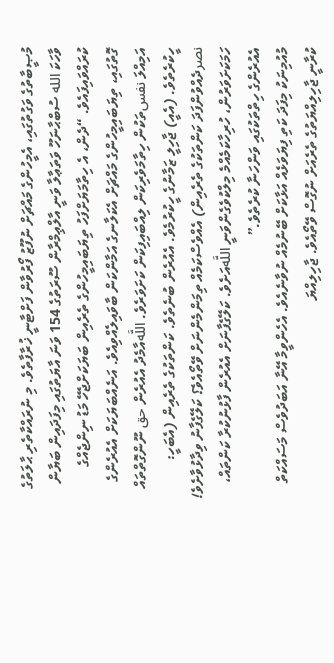މުޞީބާތުގެ ވަގުތުގައި، އެމީހުންގެ މައްޗަށް ނުފޫޒު ފޯރުވާން ފަށްޓާނީ ޚުރާފާތެވެ. މި ނުރައްކާތެރި ޙާލަތުގެ ވާހަކަ الله ސުބްޙާނަހޫ ވަތަޢާލާ ވަނީ އާލްޢިމްރާން ސޫރަތުގެ 154 ވަނަ އާޔަތުގައި މިފަދައިން ބަޔާން ކުރައްވައިފައެވެ. “ދެން، އެ ހިތާމަޔަށްފަހު ތިޔަބައިމީހުންގެ ތެރެއިން ބަޔަކަށްޖެހޭ މަޑު ނިންޖެއްގެ ގޮތުގައި، ތިޔަބައިމީހުންގެ މައްޗަށް އެކަލާނގެ އަމާންކަން ބާވައިލެއްވިއެވެ. އަނެއްބަޔަކަށް އެއުރެންގެ އަމިއްލަ نفسތަކުން ހިތާމަވެރިކަން ލިއްބައިފިކަން ކަށަވަރެވެ. اللَّهއާމެދު އެއުރެން حق ނޫންގޮތްތައް ހީކުރެތެވެ. (އެއީ) ޖާހިލީ ޒަމާނުގެ ހީކުރުމެވެ. އެއުރެން ބުނެތެވެ. ކަންތަކުގެ ތެރެއިން (އެބަހީ: نصرދެއްވުންފަދަ ކަންތަކުގެ ތެރެއިން) އެއްވެސްކަމެއް ތިމަންމެންނަށް ވޭތޯއެވެ؟ ކަލޭގެފާނު ވިދާޅުވާށެވެ! ހަމަކަށަވަރުން، ހުރިހާކަމެއްމެ މިލްކުވެގެންވަނީ اللَّهއަށެވެ. ކަލޭގެފާނަށް އެއުރެން ފާޅުނުކުރާ ކަންތައް، އެއުރެންގެ ހިތްތަކުގައި ވަންހަނާ ކުރެތެވެ.”
މުއުމިނަކު މިފަދަ ކަތި ފިޔަވަޅެއް އަޅާކަށް ބޭނުމެއް ނުވާނެއެވެ. އެހެންވީމާ އޭނާ އަބަދުވެސް މަސައްކަތް ކުރާނީ ޖާހިލިއްޔަތުގެ ތެރެއަށް ނުގޮސް ވޭތޯއެވެ. ޖާހިލިއްޔަ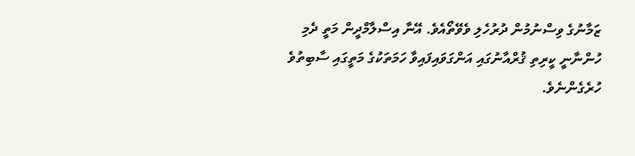ޒަމާނުގެ ވިސްނުމުން ދުރުހެލި ވެވޭތޯއެވެ. އޭނާ އިސްލާމްދީން މަތީ ދެމި ހުންނާނީ ކީރިތި ޤުރްއާނުގައި އަންގަވައިފައިވާ ހަމަތަކުގެ މަތީގައި ސާބިތުވެ ހުރެގެންނެވެ.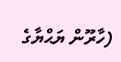(ހާރޫން ޔަޙްޔާގެ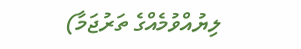ލިޔުއްވުމެއްގެ ތަރުޖަމާ)